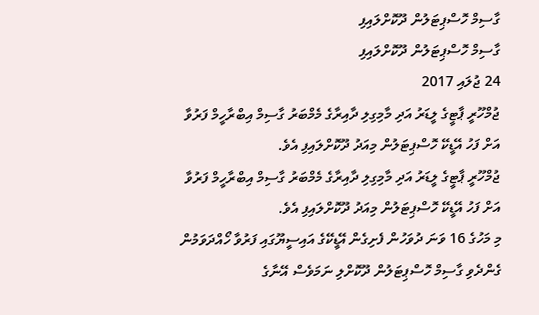ގާސިމް ހޮސްޕިޓަލުން ދޫކޮށްލައިފި
ގާސިމް ހޮސްޕިޓަލުން ދޫކޮށްލައިފި
24 ޖުލައި 2017
ޖުމްހޫރީ ޕާޓީގެ ލީޑަރު އަދި މާމިގިލި ދާއިރާގެ މެމްބަރު ގާސިމް އިބްރާހީމް ފަރުވާ އަށް ފަހު އޭޑީކޭ ހޮސްޕިޓަލުން މިއަދު ދޫކޮށްލައިފި އެވެ.
ޖުމްހޫރީ ޕާޓީގެ ލީޑަރު އަދި މާމިގިލި ދާއިރާގެ މެމްބަރު ގާސިމް އިބްރާހީމް ފަރުވާ އަށް ފަހު އޭޑީކޭ ހޮސްޕިޓަލުން މިއަދު ދޫކޮށްލައިފި އެވެ.
މި މަހުގެ 16 ވަނަ ދުވަހުން ފެށިގެން އޭޑީކޭގެ އައިސީޔޫގައި ފަރުވާ ހޯއްދަވަމުން ގެންދެވި ގާސިމް ހޮސްޕިޓަލުން ދޫކޮށްލި ނަމަވެސް އޭނާގެ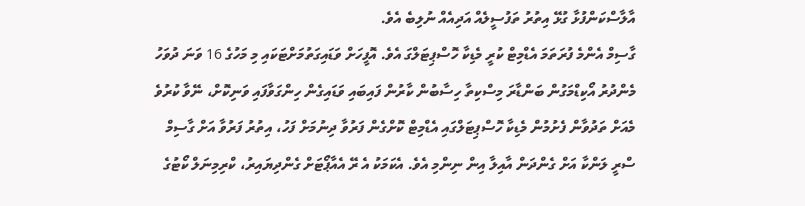އާލާސްކަންފުޅާ ގުޅޭ އިތުރު ތަފުސީލެއް އަދިއެއް ނުލިބެ އެވެ.
ގާސިމް އެންމެ ފުރަތަމަ އެޑްމިޓް ކުރީ މެޑިކާ ހޮސްޕިޓަލްގަ އެވެ. އޮފީހަށް ވަޑައިގަތުމަށްޓަކައި މި މަހުގެ 16 ވަނަ ދުވަހު މެންދުރު އޯކިޑްމަގުން ބަންޑާރަ މިސްކިތާ ހިސާބުން ކާރުން ފައިބައި ވަޑައިގެން ހިންގަވާފައި ވަނިކޮށް، ނޭވާ ކުރުވެ މެއަށް ތަދުވާން ފެށުމުން މެޑިކާ ހޮސްޕިޓަލްގައި އެޑްމިޓް ކޮށްގެން ފަރުވާ ދިނުމަށް ފަހު، އިތުރު ފަރުވާ އަށް ގާސިމް ސްރީ ލަންކާ އަށް ގެންދަން އާއިލާ އިން ނިންމި އެވެ. އެކަމަކު އެ ރޭ އެއާޕޯޓަށް ގެންދިޔައިރު، ކްރިމިނަލް ކޯޓުގެ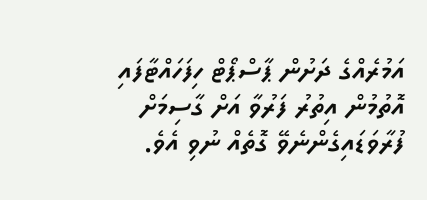އަމުރެއްގެ ދަށުން ޕާސްޕޯޓް ހިފަހައްޓާފައި އޮތުމުން އިތުރު ފަރުވާ އަށް ގާސިމަށް ފުރާވަޑައިގެންނެވޭ ގޮތެއް ނުވި އެވެ.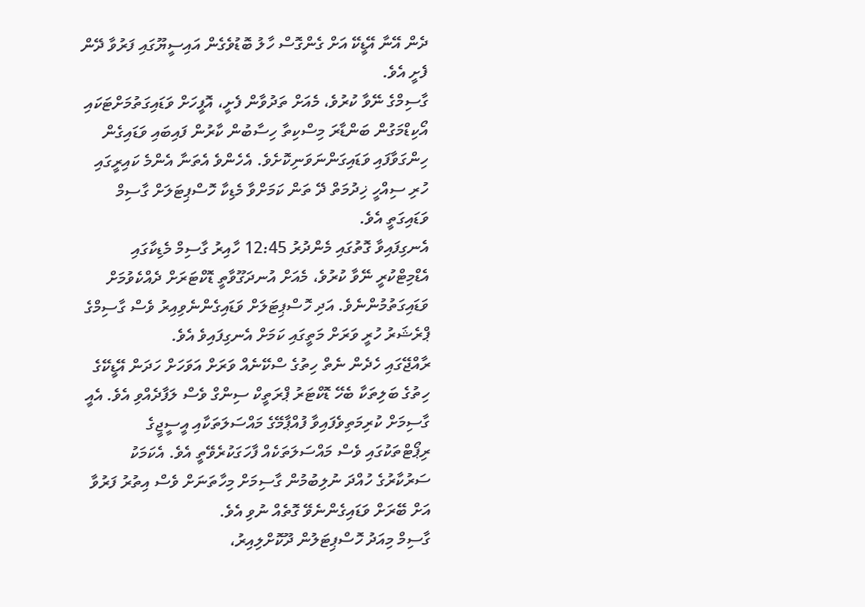ދެން އޭނާ އޭޑީކޭ އަށް ގެންގޮސް ހާލު ބޮޑުވެގެން އައިސީޔޫގައި ފަރުވާ ދޭން ފެށީ އެވެ.
ގާސިމްގެ ނޭވާ ކުރުވެ، މެއަށް ތަދުވާން ފެށީ، އޮފީހަށް ވަޑައިގަތުމަށްޓަކައި އޯކިޑްމަގުން ބަންޑާރަ މިސްކިތާ ހިސާބުން ކާރުން ފައިބައި ވަޑައިގެން ހިންގަވާފައި ވަޑައިގަންނަވަނިކޮށެވެ. އެހެންވެ އެތަނާ އެންމެ ކައިރީގައި ހުރި ސިއްހީ ޚިދުމަތް ދޭ ތަން ކަމަށްވާ މެޑިކާ ހޮސްޕިޓަލަށް ގާސިމް ވަޑައިގަތީ އެވެ.
އެނގިފައިވާ ގޮތުގައި މެންދުރު 12:45 ހާއިރު ގާސިމް މެޑިކާގައި އެޑްމިޓްކުރީ ނޭވާ ކުރުވެ، މެއަށް އުނދަގޫވާތީ ޑޮކްޓަރަށް ދެއްކެވުމަށް ވަޑައިގަތުމުންނެވެ. އަދި ހޮސްޕިޓަލަށް ވަޑައިގެންނެވިއިރު ވެސް ގާސިމްގެ ޕްރެޝަރު ހުރީ ވަރަށް މަތީގައި ކަމަށް އެނގިފައިވެ އެވެ.
ރާއްޖޭގައި ހެދެން ނެތް ހިތުގެ ސްކޭނެއް ވަރަށް އަވަހަށް ހަދަން އޭޑީކޭގެ ހިތުގެ ބަލިތަކާ ބެހޭ ޑޮކްޓަރު ޕްރަތީކް ސިންގް ވެސް ލަފާދެއްވި އެވެ. އެއީ ގާސިމަށް ކުރިމަތިވެފައިވާ ފުއްޕާމޭގެ މައްސަލަތަކާއި އީސީޖީގެ ރިޕޯޓްތަކުގައި ވެސް މައްސަލަތަކެއް ފާހަގަކުރެވޭތީ އެވެ. އެކަމަކު ސަރުކާރުގެ ހުއްދަ ނުލިބުމުން ގާސިމަށް މިހާތަނަށް ވެސް އިތުރު ފަރުވާ އަށް ބޭރަށް ވަޑައިގެންނެވޭ ގޮތެއް ނުވި އެވެ.
ގާސިމް މިއަދު ހޮސްޕިޓަލުން ދޫކޮށްލިއިރު،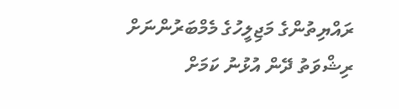ރައްޔިތުންގެ މަޖިލީހުގެ މެމްބަރުންނަށް ރިޝްވަތު ދޭން އުޅުނު ކަމަށް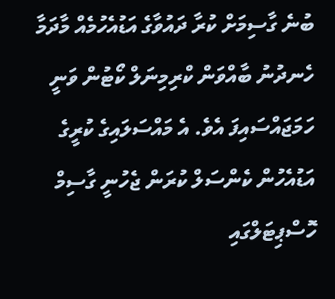ބުނެ ގާސިމަށް ކުރާ ދައުވާގެ އަޑުއެހުމެއް މާދަމާ ހެނދުނު ބާއްވަން ކްރިމިނަލް ކޯޓުން ވަނީ ހަމަޖައްސައިފަ އެވެ. އެ މައްސަލައިގެ ކުރީގެ އަޑުއެހުން ކެންސަލް ކުރަން ޖެހުނީ ގާސިމް ހޮސްޕިޓަލްގައި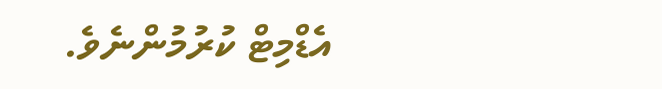އެޑްމިޓް ކުރުމުންނެވެ.